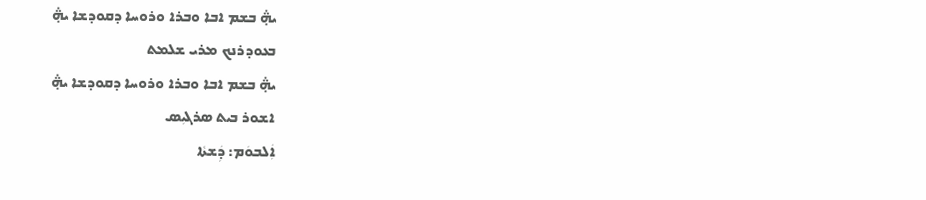ܞ ܒܫܡ ܐܒܐ ܘܒܪܐ ܘܪܘܚܐ ܕܩܘܕܫܐ ܞ
ܒܥܘܕܪܢܟ ܡܪܝ ܫܠܡܬ
ܞ ܒܫܡ ܐܒܐ ܘܒܪܐ ܘܪܘܚܐ ܕܩܘܕܫܐ ܞ
ܐܫܘܪ ܒܝܬ ܣܪܓܝܼܣ
ܐܲܠܒܘܿܡ: ܕܲܫܬܵܐ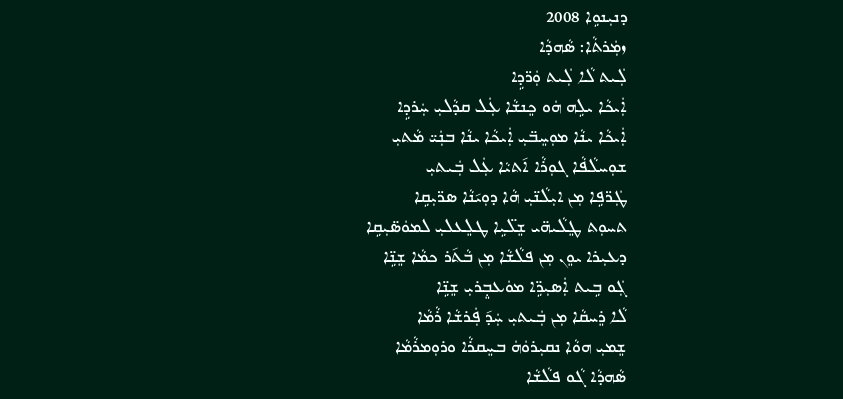ܕܢܝܼܢܘܹܐ 2008
ܙܡܲܪܬܵܐ: ܣܵܗܕܵܐ
ܠܲܝܬ ܠܵܐ ܠܲܝܬ ܘܲܪ̈ܕܹܐ
ܐܲܝܟܵܐ ܝܠܹܗ ܗܿܘ ܟܸܢܫܵܐ ܥܲܠ ܩܕܵܠܝܼ ܚܲܪܕܹܐ
ܐܲܝܟܵܐ ܝܢܵܐ ܡܘܼܚܸܒ̈ܝܼ ܐܲܝܟܵܐ ܝܢܵܐ ܒܢܲܝ̈ ܡܵܬܝܼ
ܫܘܼܚܠܵܦܵܐ ܓܘܼܪܵܐ ܐ݇ܬܝܵܐ ܥܲܠ ܒܲܝܬܝܼ
ܛܲܪ̈ܦܹܐ ܡܼܢ ܐܝܼܠܵܢ̈ܝܼ ܗܵܐ ܕܘܼܝ݇ܢܵܐ ܣܪ̈ܝܼܩܹܐ
ܬܚܘܼܬ ܛܸܠܵܝܗ̈‌ܝ ܫܸܠ̈ܝܹܐ ܛܠܸܥܠܝܼ ܠܡܘܿܣ̈ܝܼܩܹܐ
ܕܥܝܼܪܐ ܝܘܸܢ ܡܼܢ ܦܠܵܫܵܐ ܡܼܢ ܒܵܬ݇ܪ ܟܡܵܐ ܫܸܢܹ̈ܐ
ܓܲܘ ܒܹܝܬ ܐܲܣܝܼܪܹ̈ܐ ܡܘܿܥܒ݂ܸܪܝܼ ܫܸܢܹ̈ܐ
ܠܵܐ ܪܸܚܩܵܐ ܡܼܢ ܒܲܝܬܝܼ ܚܲܕ݇ ܦܲܪܫܵܐ ܪܵܡܵܐ
ܫܸܡܝܼ ܗܘܵܐ ܢܩܝܼܪܘܿܗܿ ܒܚܸܩܪܵܐ ܘܪܘܼܡܪܵܡܵܐ
ܣܵܗܕܵܐ ܓܵܘ ܦܠܵܫܵܐ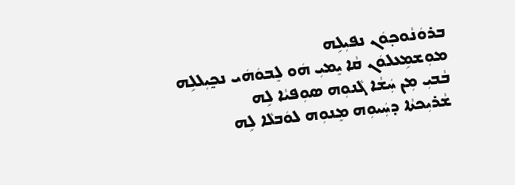ܒܪܘܿܢܵܘܟ݂ܘܿܢ ܢܦܝܼܠܹܗ
ܡܘܼܫܡܹܥܠܘܿܢ ܩܵܐ ܝܸܡܝܼ ܗܿܘ ܠܸܒܘܿܗܿ‌ܝ ܢܟ̰ܝܼܠܠܹܗ
ܒܵܒܝܼ ܡܼܢ ܚܲܫܵܐ ܓܵܢܘܼܗ ܣܘܼܦܝܵܐ ܠܹܗ
ܫܵܪܝܼܟܬܵܐ ܕܚܲܝܘܼܗ ܡܸܢܘܼܗ ܠܘܿܒܠܵܐ ܠܹܗ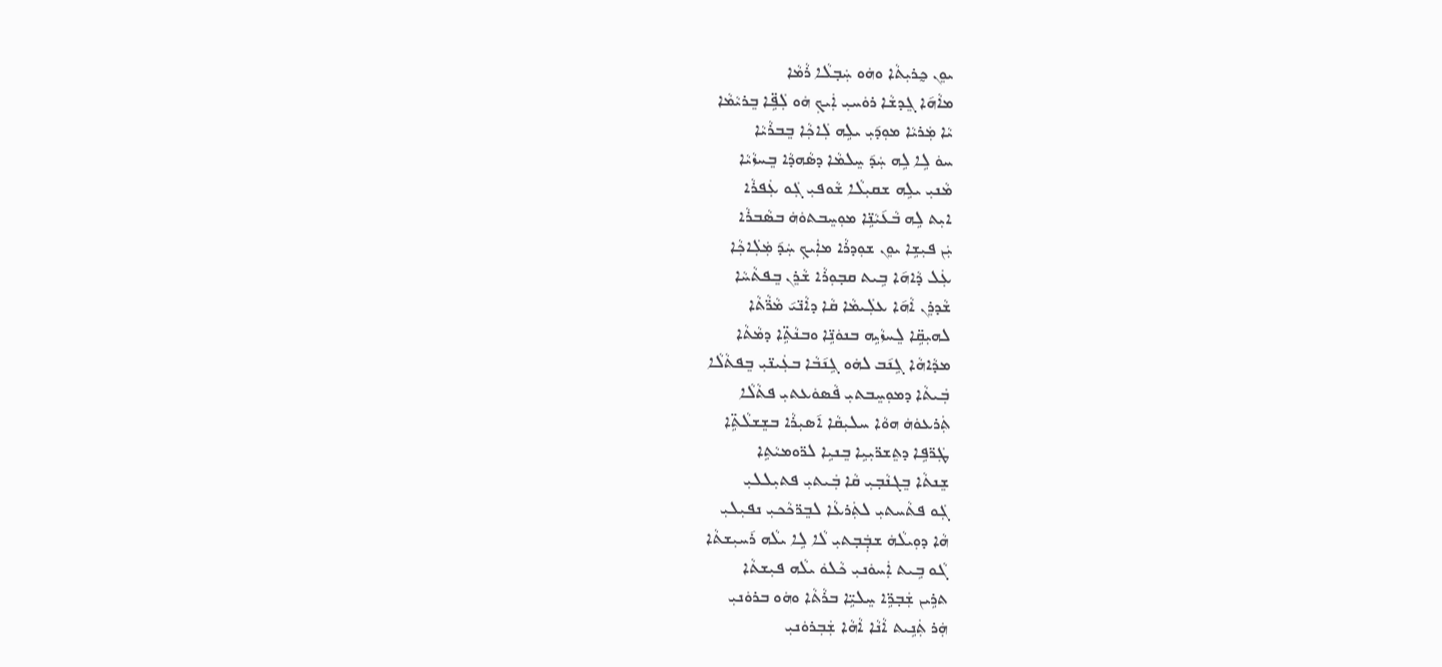ܝܘܸܢ ܟ̰ܪܝܼܬܵܐ ܘܗܿܘ ܚܲܒ݂ܠܵܐ ܪܵܡܵܐ
ܡܐܵܗ݇ܐ ܓܸܕܫܵܐ ܪܘܿܚܝܼ ܐܲܝܟ݂ ܗܿܘ ܠܲܦܹ̈ܐ ܒܸܪܝܵܡܵܐ
ܝܵܐ ܡܲܪܝܵܐ ܡܘܼܕ݇ܝܼ ܝܠܹܗ ܠܲܐܟ݂ܵܐ ܒܸܒܪܵܝܵܐ
ܚܘܿ ܠܹܐ ܠܹܗ ܚܲܕ݇ ܚܸܠܡܵܐ ܕܣܵܗܕܵܐ ܒܸܚܙܵܝܵܐ
ܡܵܢܝܼ ܝܠܹܗ ܫܩܝܼܠܵܐ ܫܵܘܦܝܼ ܓܲܘ ܥܲܦܪܵܐ
ܐܝܼܬ ܠܹܗ ܒܵܥ݇ܝܵܢܹ̈ܐ ܡܘܼܚܸܒܬܘܿܗܿ ܒܣܵܒܪܵܐ
ܝܲܢ ܦܝܼܫܹܐ ܝܘܸܢ ܫܘܼܕܪܵܐ ܡܐܲܝܟ݂ ܚܲܕ݇ ܡܲܠܲܐܟ݂ܵܐ
ܥܲܠ ܕܵܐܗ݇ܐ ܒܹܝܬ ܩܒ݂ܘܼܪܵܐ ܫܵܪܸܢ ܒܸܦܬܵܚܵܐ
ܫܵܕܪܸܢ ܐܵܗ݇ܐ ܥܠܲܝܡܵܐ ܩܵܐ ܕܐܵܢ̈ܝ݇ ܡܵܪ̈ܵܬܵܐ
ܠܗܝܼܩܹ̈ܐ ܠܸܚܙܵܝܹܗ ܒܢܘܿܢܹ̈ܐ ܘܒܢܵܬܹ̈ܐ ܕܡܵܬܵܐ
ܡܕܵܐܗܵܐ ܓܹܢ݇ܒ ܠܗܿܘ ܓܹܢ݇ܒܵܐ ܒܥܲܝܢ̈ܝܼ ܒܸܦܬܵܠܵܐ
ܒܲܝܬܵܐ ܕܡܘܼܚܸܒܬܝܼ ܦܵܣܘܿܥܬܝܼ ܦܬܵܠܵܐ
ܬܲܪܥܘܿܗܿ ܗܘܵܐ ܚܠܝܼܩܵܐ ܐ݇ܣܝܼܪܵܐ ܒܫܸܫܠܵܬܹ̈ܐ
ܛܲܪ̈ܦܹܐ ܕܬܸܫܪ̈ܝܼܝܹܐ ܒܸܢܝܹܐ ܠܪ̈ܘܡܝܵܬܹܐ
ܫܸܢܬܵܐ ܒܸܓܢܵܒ݂ܝܼ ܩܵܐ ܒܲܝܬܝܼ ܦܬܝܼܠܠܝܼ
ܓܲܘ ܦܬܵܚܬܝܼ ܠܬܲܪܥܵܐ ܠܒܸܪ̈ܟܵܟܝܼ ܢܦܝܼܠܝܼ
ܗܵܐ ܕܘܼܝܠܵܗܿ ܫܒ݂ܲܒ݂ܬܝܼ ܠܵܐ ܠܹܐ ܝܠܵܗ ܪ݇ܚܝܼܫܬܵܐ
ܓܵܘ ܒܹܝܬ ܐܲܚܘܿܢܝܼ ܟܵܠܘܿ ܝܠܵܗ ܦܝܼܫܬܵܐ
ܬܪܹܝܢ ܫܲܒ݂ܪܹ̈ܐ ܚܸܠܝܹ̈ܐ ܒܪܵܬܵܐ ܘܗܿܘ ܒܪܘܿܢܝܼ
ܗܲܪ ܬܲܢܹܝܬ ܐܵܢܵܐ ܐܵܗܵܐ ܫܲܒܼܪܘܿܢܝܼ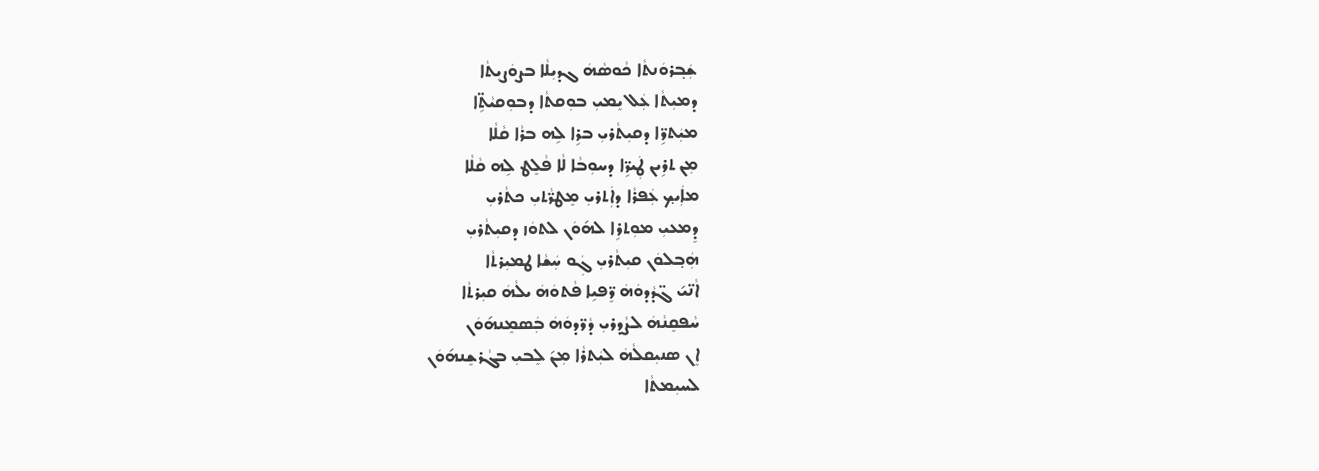ܫܲܒ݂ܪܘܿܢܬܵܐ ܟܵܘܤܵܗܿ ܓܕܝܼܠܵܐ ܒܨܘܿܨܝܼܬܵܐ
ܕܡܝܼܬܵܐ ܥܲܠ ܝܸܡܝܼ ܒܘܼܩܬܵܐ ܕܒܘܼܩܝܵܬܹ̈ܐ
ܡܝܲܬܪܹ̈ܐ ܕܩܝܼܬܵܪܝܼ ܒܪܹܐ ܠܹܗ ܒܪܵܐ ܩܵܠܵܐ
ܡܼܢ ܬܪܹܝܢ ܛܲܝܪܹ̈ܐ ܕܚܘܼܒܵܐ ܠܵܐ ܦܵܠܸܛ ܠܹܗ ܩܵܠܵܐ
ܡܐܲܝܟ݂ ܥܲܦܪܵܐ ܕܐܲܬܪܝܼ ܡܸܛܪ̈ܵܬܝܼ ܟܬܵܪܝܼ
ܕܸܡܥܝܼ ܡܘܼܬܪܹܐ ܠܗ݇ܘܿܢ ܠܬܘܿܙ ܕܩܝܼܬܵܪܝܼ
ܗܲܒ݂ܠܘܿܢ ܩܝܼܬܵܪܝܼ ܓܲܘ ܚܲܫܵܐ ܛܡܝܼܪܬܵܐ
ܐܵܢ̈ܝ݇ ܓ̈ܕܵܕܘܿܗܿ ܪܸ̈ܦܝܹܐ ܦܵܬܘܿܗܿ ܝܠܵܗܿ ܩܝܼܪܬܵܐ
ܚܵܦܩܸܢܵܗܿ ܠܨܵܕܪܝܼ ܕܵܪ̈ܕܘܿܗܿ ܒܲܣܡܸܢܗ݇ܘܿܢ
ܐܸܢ ܣܢܝܼܩܠܵܗܿ ܠܝܲܬܪܵܐ ܡܼܢ݇ ܠܸܒܝܼ ܒܓܵܪܫܸܢܗ݇ܘܿܢ
ܠܚܝܼܡܬܵܐ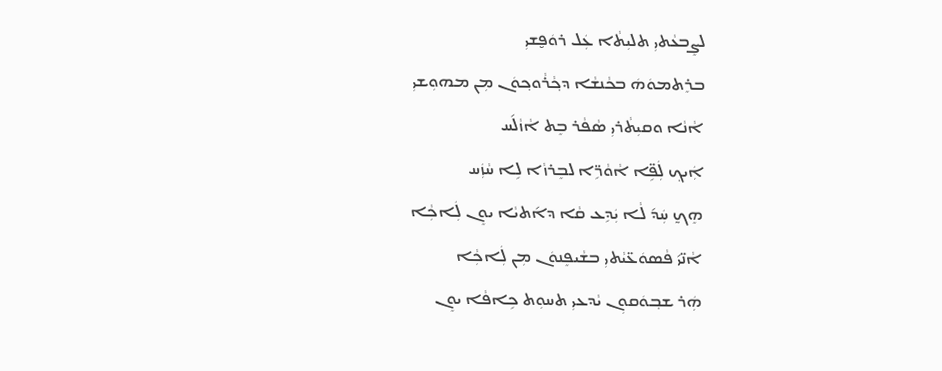ܠܨܸܒܥܵܬܝܼ ܬܠܝܼܬܵܐ ܥܲܠ ܪܘܿܦ̮ܫܝܼ
ܒܪܸܬܡܘܿܗܿ ܒܟܵܢܫܵܐ ܕܟ݂ܵܪܵܘܟ݂ܘܿܢ ܡܼܢ ܡܗܘܼܫܝܼ
ܐܵܢܵܐ ܘܩܝܼܬܵܪܝܼ ܣܵܦܵܪ ܒܸܬ ܐܵܙܵܠ݇ܚ
ܐܲܝܟ݂ ܠܲܦܹ̈ܐ ܐܵܘܵܪܹ̈ܐ ܠܒܸܪܙܵܐ ܠܹܐ ܚܵܙܲܚ
ܗܸܟ̰ ܚܲܕ݇ ܠܵܐ ܝܲܕܹܥ ܩܵܐ ܕܐ݇ܬܝܵܐ ܝܘܸܢ ܠܲܐܟܼܵܐ
ܐܵܢ̈ܝ݇ ܦܵܣܘܿܥ̈ܝܵܬܝܼ ܒܫܵܝܦܸܢܘܿܢ ܡܼܢ ܠܲܐܟܼܵܐ
ܗܲܪ ܫܒ݂ܘܿܩܘܼܢ ܝܵܕܥܝܼ ܬܚܘܼܬ ܟܹܐܦܵܐ ܝܘܸܢ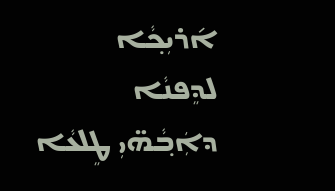ܐ݇ܪܝܼܟ݂ܵܐ
ܠܕܸܦܢܵܐ ܕܐܲܒ݂ܵܗ̈‌ܝܼ ܛܸܠܥܵܐ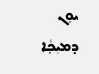ܝܘܸܢ ܕܡܝܼܟ݂ܵܐ